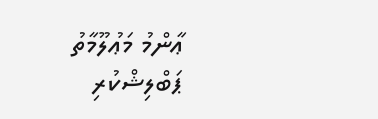ޢާންމު މަޢުލޫމާތު
ޕަބްލިޝްކުރި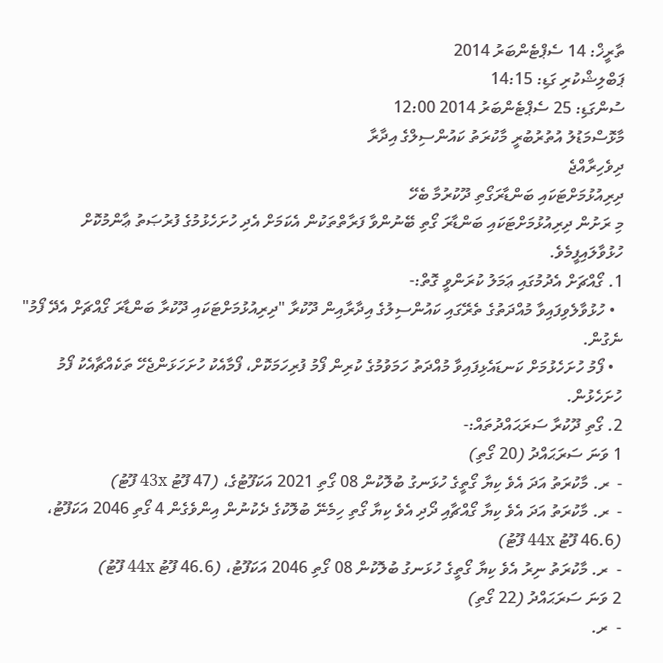ތާރީޚް: 14 ސެޕްޓެންބަރު 2014
ޕަބްލިޝްކުރި ގަޑި: 14:15
ސުންގަޑި: 25 ސެޕްޓެންބަރު 2014 12:00
މާޅޮސްމަޑުލު އުތުރުބުރީ މާކުރަތު ކައުންސިލްގެ އިދާރާ
ދިވެހިރާއްޖެ
ދިރިއުޅުމަށްޓަކައި ބަންޑާރަގޯތި ދޫކުރުމާ ބެހޭ
މި ރަށުން ދިރިއުޅުމަށްޓަކައި ބަންޑާރަ ގޯތި ބޭނުންވާ ފަރާތްތަކުން އެކަމަށް އެދި ހުށަހެޅުމުގެ ފުރުޞަތު ޢާންމުކޮށް ހުޅުވާލައިފީމެވެ.
1. ގޯއްޗަށް އެދުމުގައި ޢަމަލު ކުރަންވީ ގޮތް:-
  • ހުޅުވާލެވިފައިވާ މުއްދަތުގެ ތެރޭގައި ކައުންސިލުގެ އިދާރާއިން ދޫކުރާ "ދިރިއުޅުމަށްޓަކައި ދޫކުރާ ބަންޑާރަ ގޯއްޗަށް އެދޭ ފޯމު" ނެގުން.
  • ފޯމު ހުށަހެޅުމަށް ކަނޑައެޅިފައިވާ މުއްދަތު ހަމަވުމުގެ ކުރިން ފޯމު ފުރިހަމަކޮށް، ފޯމާއެކު ހުށަހަޅަންޖެހޭ ތަކެއްޗާއެކު ފޯމު ހުށަހެޅުން.
2. ގޯތި ދޫކުރާ ސަރަޙައްދުތައް:-
1 ވަނަ ސަރަޙައްދު (20 ގޯތި)
-  ރ. މާކުރަތު އަދަ އެވެ ކިޔާ ގޯތީގެ ހުޅަނގު ބުލޮކުން 08 ގޯތި 2021 އަކަފޫޓުގެ، (47 ފޫޓު 43x ފޫޓު)
-  ރ. މާކުރަތު އަދަ އެވެ ކިޔާ ގޯއްޗާއި ދޯދި އެވެ ކިޔާ ގޯތި ހިމެނޭ ބުލޮކުގެ ދެކުނުން އިންވެގެން 4 ގޯތި 2046 އަކަފޫޓު، (46.6 ފޫޓު 44x ފޫޓު)
-  ރ. މާކުރަތު ނިރު އެވެ ކިޔާ ގޯތީގެ ހުޅަނގު ބުލޮކުން 08 ގޯތި 2046 އަކަފޫޓު، (46.6 ފޫޓު 44x ފޫޓު)
2 ވަނަ ސަރަޙައްދު (22 ގޯތި)
-  ރ.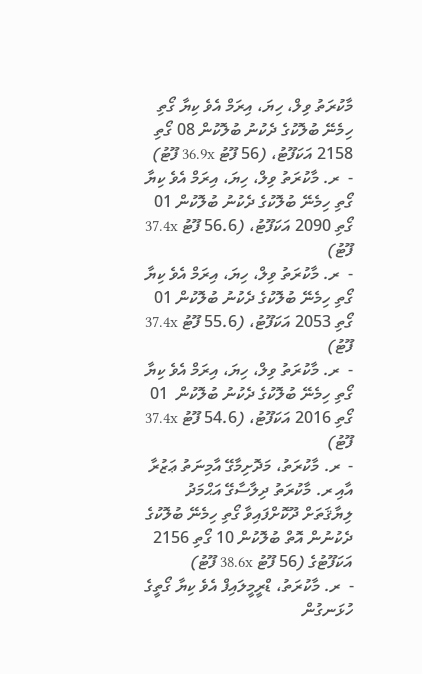މާކުރަތު ވިލް، ހިޔަ، އިރަމް އެވެ ކިޔާ ގޯތި ހިމެނޭ ބުލޮކުގެ ދެކުނު ބުލޮކުން 08 ގޯތި 2158 އަކަފޫޓު، (56 ފޫޓު 36.9x ފޫޓު)
-  ރ. މާކުރަތު ވިލް، ހިޔަ، އިރަމް އެވެ ކިޔާ ގޯތި ހިމެނޭ ބުލޮކުގެ ދެކުނު ބުލޮކުން 01 ގޯތި 2090 އަކަފޫޓު، (56.6 ފޫޓު 37.4x ފޫޓު)
-  ރ. މާކުރަތު ވިލް، ހިޔަ، އިރަމް އެވެ ކިޔާ ގޯތި ހިމެނޭ ބުލޮކުގެ ދެކުނު ބުލޮކުން 01 ގޯތި 2053 އަކަފޫޓު، (55.6 ފޫޓު 37.4x ފޫޓު)
-  ރ. މާކުރަތު ވިލް، ހިޔަ، އިރަމް އެވެ ކިޔާ ގޯތި ހިމެނޭ ބުލޮކުގެ ދެކުނު ބުލޮކުން  01 ގޯތި 2016 އަކަފޫޓު، (54.6 ފޫޓު 37.4x ފޫޓު)
-  ރ. މާކުރަތު، މަދޮށިމާގޭ އާމިނަތު ޢަޒުރާ އާއި ރ. މާކުރަތު ދިލާސާގޭ އަޙްމަދު ލިޔާޤަތަށް ދޫކޮށްފައިވާ ގޯތި ހިމެނޭ ބުލޮކުގެ ދެކުނުން އޮތް ބުލޮކުން 10 ގޯތި 2156 އަކަފޫޓުގެ (56 ފޫޓު 38.6x ފޫޓު)
-  ރ. މާކުރަތު، ޑްރީމީލައިފް އެވެ ކިޔާ ގޯތީގެ ހުޅަނގުން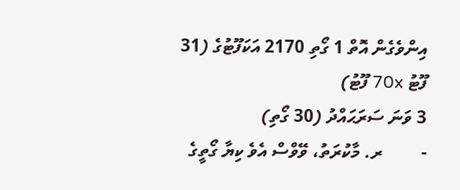އިންވެގެން އޮތް 1 ގޯތި 2170 އަކަފޫޓުގެ (31 ފޫޓު 70x ފޫޓު)
3 ވަނަ ސަރަޙައްދު (30 ގޯތި)
-         ރ. މާކުރަތު، ވޭވްސް އެވެ ކިޔާ ގޯތީގެ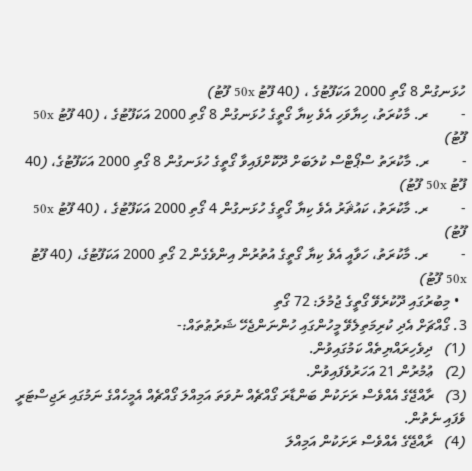ހުޅަނގުން 8 ގޯތި 2000 އަކަފޫޓުގެ ، (40 ފޫޓު 50x ފޫޓު)
-         ރ. މާކުރަތު، ހިޔާވަހި އެވެ ކިޔާ ގޯތީގެ ހުޅަނގުން 8 ގޯތި 2000 އަކަފޫޓުގެ ، (40 ފޫޓު 50x ފޫޓު)
-         ރ. މާކުރަތު ސްޕޯޓްސް ކުލަބަށް ދޫކޮށްފައިވާ ގޯތީގެ ހުޅަނގުން 8 ގޯތި 2000 އަކަފޫޓުގެ، (40 ފޫޓު 50x ފޫޓު)
-         ރ. މާކުރަތު، ކައުޘަރު އެވެ ކިޔާ ގޯތީގެ ހުޅަނގުން 4 ގޯތި 2000 އަކަފޫޓުގެ ، (40 ފޫޓު 50x ފޫޓު)
-         ރ. މާކުރަތު، ހަވާއީ އެވެ ކިޔާ ގޯތީގެ އުތުރުން އިންވެގެން 2 ގޯތި 2000 އަކަފޫޓުގެ، (40 ފޫޓު 50x ފޫޓު)
  • މިބުރުގައި ދޫކުރެވޭ ގޯތީގެ ޖުމުލަ: 72 ގޯތި
3. ގޯއްޗަށް އެދި ކުރިމަތިލެވޭ މީހުންގައި ހުންނަންޖެހޭ ޝަރުޠުތައް:-
(1)   ދިވެހިރައްޔިތެއް ކަމުގައިވުން.
(2)   ޢުމުރުން 21 އަހަރުވެފައިވުން.
(3)   ރާއްޖޭގެ އެއްވެސް ރަށަކުން ބަންޑާރަ ގޯއްޗެއް ނުވަތަ އަމިއްލަ ގޯއްޗެއް އެމީހެއްގެ ނަމުގައި ރަޖިސްޓަރީ ވެފައި ނެތުން.
(4)   ރާއްޖޭގެ އެއްވެސް ރަށަކުން އަމިއްލަ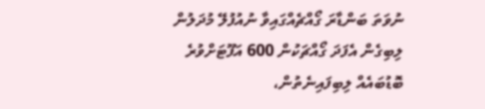ނުވަތަ ބަންޑާރަ ގޯއްޗެއްގައިވާ ނުއުފުލޭ މުދަލުން ލިބިގެން އެފަދަ ގޯއްޗަކުން 600 އަފޫޓަށްވުރެ ބޮޑުބައެއް ލިބިފައިނެތުން،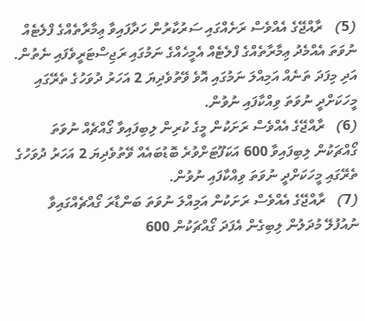(5)   ރާއްޖޭގެ އެއްވެސް ރަށެއްގައި ސަރުކާރުން ހަދާފައިވާ ޢިމާރާތެއްގެ ފްލެޓެއް ނުވަތަ އެއްމެދު ޢިމާރާތެއްގެ ފްލެޓެއް އެމީހެއްގެ ނަމުގައި ރަޖިސްޓަރީވެފައި ނެތުން. އަދި މިފަދަ ތަނެއް އަމިއްލަ ނަމުގައި އޮވެ ވޭތުވެދިޔަ 2 އަހަރު ދުވަހުގެ ތެރޭގައި މީހަކަށްދީ ނުވަތަ ވިއްކާފައި ނުވުން.
(6)   ރާއްޖޭގެ އެއްވެސް ރަށަކުން މީގެ ކުރިން ލިބިފައިވާ ގޯއްޗެއް ނުވަތަ ގޯއްޗަކުން ލިބިފައިވާ 600 އަކަފޫޓަށްވުރެ ބޮޑުބައެއް ވޭތުވެދިޔަ 2 އަހަރު ދުވަހުގެ ތެރޭގައި މީހަކަށްދީ ނުވަތަ ވިއްކާފައި ނުވުން.
(7)   ރާއްޖޭގެ އެއްވެސް ރަށަކުން އަމިއްލަ ނުވަތަ ބަންޑާރަ ގޯއްޗެއްގައިވާ ނުއުފުލޭ މުދަލުން ލިބިގެން އެފަދަ ގޯއްޗަކުން 600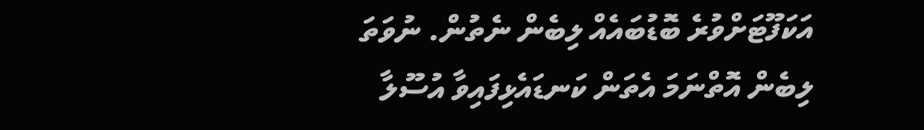އަކަފޫޓަށްވުރެ ބޮޑުބައެއް ލިބެން ނެތުން. ނުވަތަ ލިބެން އޮތްނަމަ އެތަން ކަނޑައެޅިފައިވާ އުސޫލާ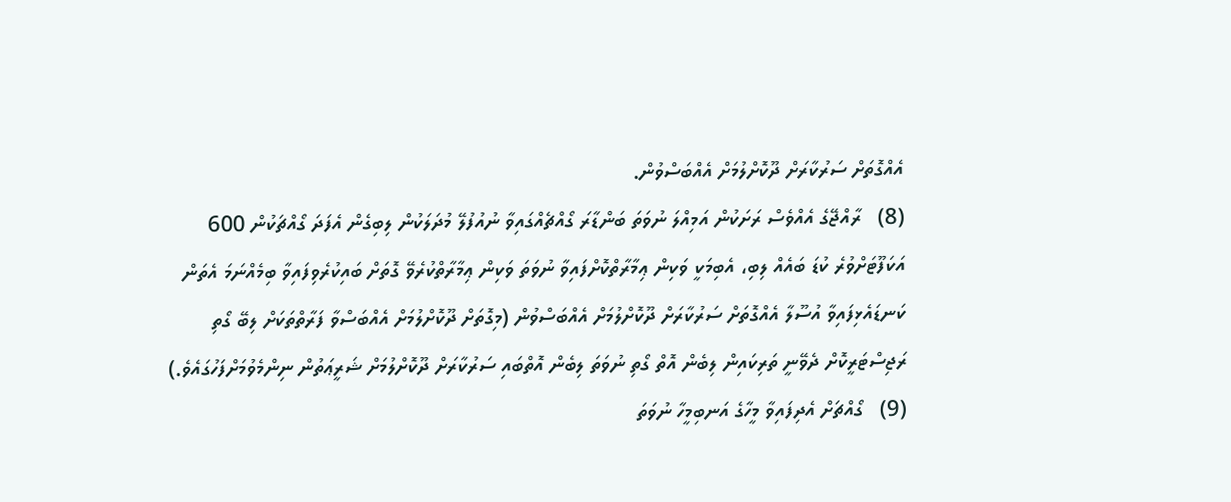އެއްގޮތަށް ސަރުކާރަށް ދޫކޮށްލުމަށް އެއްބަސްވުން.
(8)   ރާއްޖޭގެ އެއްވެސް ރަށަކުން އަމިއްލަ ނުވަތަ ބަންޑާރަ ގޯއްޗެއްގައިވާ ނުއުފުލޭ މުދަލަކުން ލިބިގެން އެފަދަ ގޯއްޗަކުން 600 އަކަފޫޓަށްވުރެ ކުޑަ ބައެއް ލިބި، އެބިމަކީ ވަކިން ޢިމާރާތްކޮށްފައިވާ ނުވަތަ ވަކިން ޢިމާރާތްކުރެވޭ ގޮތަށް ބައިކުރެވިފައިވާ ބިމެއްނަމަ އެތަން ކަނޑައެޅިފައިވާ އުސޫލާ އެއްގޮތަށް ސަރުކާރަށް ދޫކޮށްލުމަށް އެއްބަސްވުން (މިގޮތަށް ދޫކޮށްލުމަށް އެއްބަސްވާ ފަރާތްތަކަށް ލިބޭ ގޯތި ރަޖިސްޓަރީކޮށް ދެވޭނީ ތަރިކައިން ލިބެން އޮތް ގޯތި ނުވަތަ ލިބެން އޮތްބައި ސަރުކާރަށް ދޫކޮށްލުމަށް ޝަރީޢަތުން ނިންމެވުމަށްފަހުގައެވެ.)
(9)   ގޯއްޗަށް އެދިފައިވާ މީހާގެ އަނބިމީހާ ނުވަތަ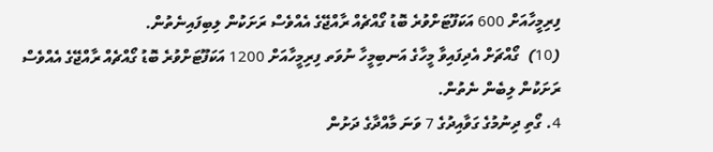ފިރިމީހާއަށް 600 އަކަފޫޓަށްވުރެ ބޮޑު ގޯއްޗެއް ރާއްޖޭގެ އެއްވެސް ރަށަކުން ލިބިފައިނެތުން.
(10)  ގޯއްޗަށް އެދިފައިވާ މީހާގެ އަނބިމީހާ ނުވަތ ފިރިމީހާއަށް 1200 އަކަފޫޓަށްވުރެ ބޮޑު ގޯއްޗެއް ރާއްޖޭގެ އެއްވެސް ރަށަކުން ލިބެން ނެތުން.
4. ގޯތި ދިނުމުގެ ގަވާއިދުގެ 7 ވަނަ މާއްދާގެ ދަށުން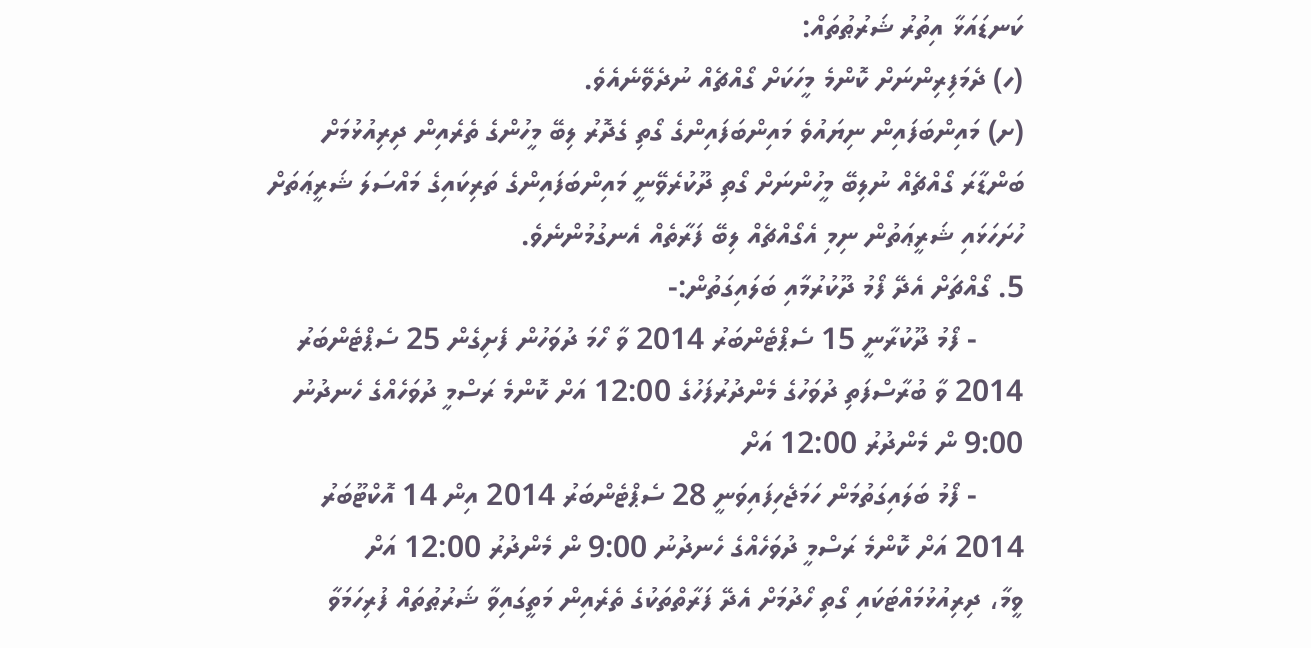ކަނޑައަޅާ އިތުރު ޝަރުޠުތައް:
(ހ) ދެމަފިރިންނަށް ކޮންމެ މީހަކަށް ގޯއްޗެއް ނުދެވޭނެއެވެ.
(ށ) މައިންބަފައިން ނިޔައުވެ މައިންބަފައިންގެ ގޯތި ގެދޮރު ލިބޭ މީހުންގެ ތެރެއިން ދިރިއުޅުމަށް ބަންޑާރަ ގޯއްޗެއް ނުލިބޭ މީހުންނަށް ގޯތި ދޫކުރެވޭނީ މައިންބަފައިންގެ ތަރިކައިގެ މައްސަލަ ޝަރީޢަތަށް ހުށަހަޅައި ޝަރީޢަތުން ނިމި އެގޯއްޗެއް ލިބޭ ފަރާތެއް އެނގުމުންނެވެ.
5. ގޯއްޗަށް އެދޭ ފޯމު ދޫކުރުމާއި ބަލައިގަތުން:-
      - ފޯމު ދޫކުރާނީ 15 ސެޕްޓެންބަރު 2014 ވާ ހޯމަ ދުވަހުން ފެށިގެން 25 ސެޕްޓެންބަރު 2014 ވާ ބުރާސްފަތި ދުވަހުގެ މެންދުރުފަހުގެ 12:00 އަށް ކޮންމެ ރަސްމީ ދުވަހެއްގެ ހެނދުނު 9:00 ން މެންދުރު 12:00 އަށް
      - ފޯމު ބަލައިގަތުމަން ހަމަޖެހިފައިވަނީ 28 ސެޕްޓެންބަރު 2014 އިން 14 އޮކްޓޫބަރު 2014 އަށް ކޮންމެ ރަސްމީ ދުވަހެއްގެ ހެނދުނު 9:00 ން މެންދުރު 12:00 އަށް
ވީމާ، ދިރިއުޅުމައްޓަކައި ގޯތި ހޯދުމަށް އެދޭ ފަރާތްތަކުގެ ތެރެއިން މަތީގައިވާ ޝަރުޠުތައް ފުރިހަމަވާ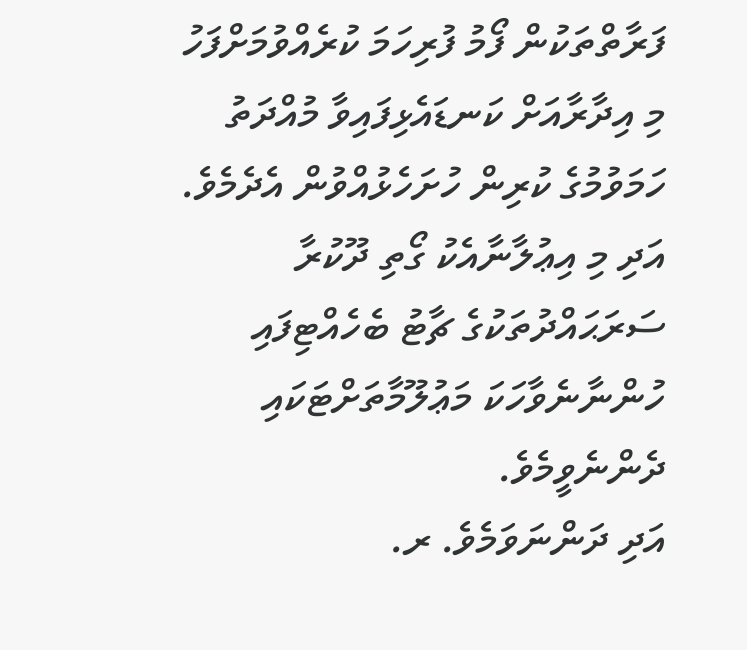ފަރާތްތަކުން ފޯމު ފުރިހަމަ ކުރެއްވުމަށްފަހު މި އިދާރާއަށް ކަނޑައެޅިފައިވާ މުއްދަތު ހަމަވުމުގެ ކުރިން ހުށަހެޅުއްވުން އެދެމެވެ. އަދި މި އިޢުލާނާއެކު ގޯތި ދޫކުރާ ސަރަޙައްދުތަކުގެ ޗާޓު ބެހެއްޓިފައި ހުންނާނެވާހަކަ މަޢުލޫމާތަށްޓަކައި ދެންނެވީމެވެ.
އަދި ދަންނަވަމެވެ. ރ.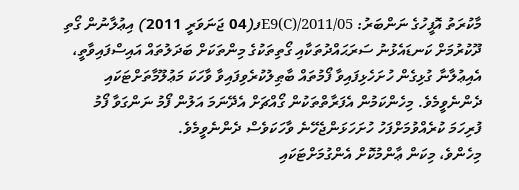މާކުރަތު އޮފީހުގެ ނަންބަރު: E9(C)/2011/05ފ(04 ޖަނަވަރީ 2011) އިޢުލާނުން ގޯތި ދޫކުރުމަށް ކަނޑައެޅުނު ސަރަޙައްދުތަކާއި ގޯތިތަކުގެ މިންތަކަށް ބަދަލުތައް އައިސްފައިވާތީ، އެއިޢުލާނާ ގުޅިގެން ހުށަހެޅިފައިވާ ފޯމުތައް ބާޠިލުކުރެވިފައިވާ ވާހަކަ މަޢުލޫމާތަށްޓަކައި ދެންނެވީމެވެ. މިހެންކަމުން އެފަރާތްތަކުން ގޯއްޗަށް އެދޭނަމަ އަލުން ފޯމު ނަންގަވާ ފޯމު ފުރިހަމަ ކުރެއްވުމަށްފަހު ހުށަހަޅަންޖެހޭނެ ވާހަކަވެސް ދެންނެވީމެވެ.
މިހެންވެ، މިކަން ޢާންމުކޮށް އެންގުމަށްޓަކައި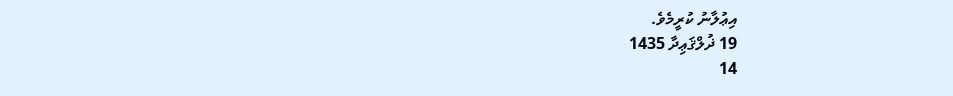އިޢުލާނު ކުރީމެވެ.
19 ޛުލްޤަޢިދާ 1435
14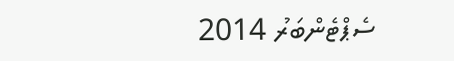ސެޕްޓެންބަރު 2014